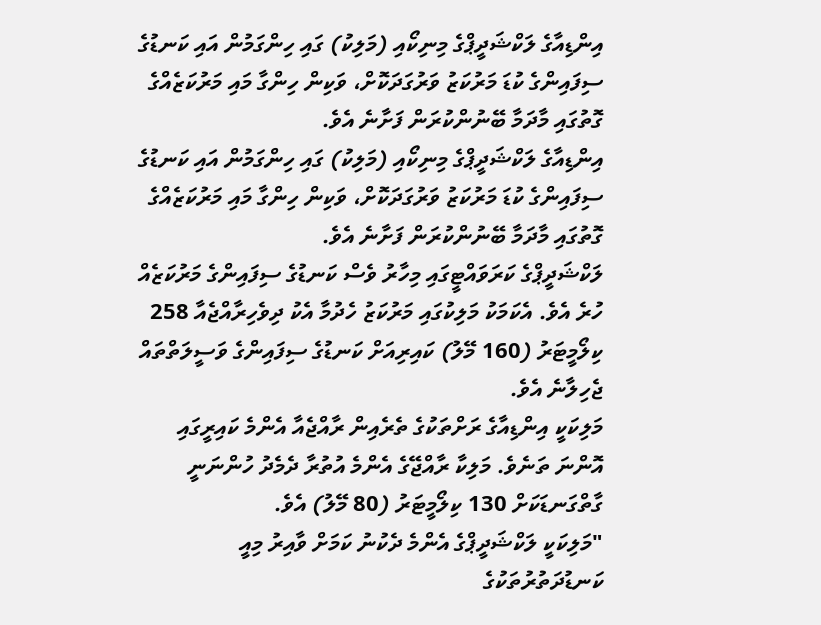އިންޑިއާގެ ލަކްޝަދީޕްގެ މިނިކޯއި (މަލިކު) ގައި ހިންގަމުން އައި ކަނޑުގެ ސިފައިންގެ ކުޑަ މަރުކަޒު ވަރުގަދަކޮށް، ވަކިން ހިންގާ މައި މަރުކަޒެއްގެ ގޮތުގައި މާދަމާ ބޭނުންކުރަން ފަށާނެ އެވެ.
އިންޑިއާގެ ލަކްޝަދީޕްގެ މިނިކޯއި (މަލިކު) ގައި ހިންގަމުން އައި ކަނޑުގެ ސިފައިންގެ ކުޑަ މަރުކަޒު ވަރުގަދަކޮށް، ވަކިން ހިންގާ މައި މަރުކަޒެއްގެ ގޮތުގައި މާދަމާ ބޭނުންކުރަން ފަށާނެ އެވެ.
ލަކްޝަދީޕްގެ ކަރަވައްޓީގައި މިހާރު ވެސް ކަނޑުގެ ސިފައިންގެ މަރުކަޒެއް ހުރެ އެވެ. އެކަމަކު މަލިކުގައި މަރުކަޒު ހެދުމާ އެކު ދިވެހިރާއްޖެއާ 258 ކިލޯމީޓަރު (160 މޭލު) ކައިރިއަށް ކަނޑުގެ ސިފައިންގެ ވަސީލަތްތައް ޖެހިލާނެ އެވެ.
މަލިކަކީ އިންޑިއާގެ ރަށްތަކުގެ ތެރެއިން ރާއްޖެއާ އެންމެ ކައިރީގައި އޮންނަ ތަނެވެ. މަލިކާ ރާއްޖޭގެ އެންމެ އުތުރާ ދެމެދު ހުންނަނީ ގާތްގަނޑަކަށް 130 ކިލޯމީޓަރު (80 މޭލު) އެވެ.
"މަލިކަކީ ލަކްޝަދީޕްގެ އެންމެ ދެކުނު ކަމަށް ވާއިރު މިއީ ކަނޑުދަތުރުތަކުގެ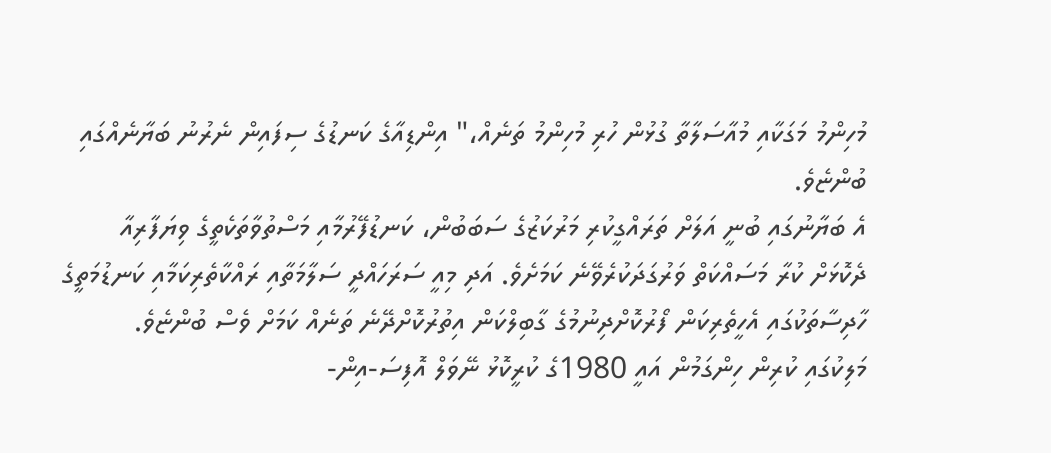މުހިންމު މަގަކާއި މުއާސަލާތާ ގުޅުން ހުރި މުހިންމު ތަނެއް،" އިންޑިއާގެ ކަނޑުގެ ސިފައިން ނެރުނު ބަޔާނެއްގައި ބުންޏެވެ.
އެ ބަޔާނުގައި ބުނީ އަލަށް ތަރައްގީކުރި މަރުކަޒުގެ ސަބަބުން، ކަނޑުފޭރުމާއި މަސްތުވާތަކެތީގެ ވިޔަފާރިއާ ދެކޮޅަށް ކުރާ މަސައްކަތް ވަރުގަދަކުރެވޭނެ ކަމަށެވެ. އަދި މިއީ ސަރަހައްދީ ސަލާމަތާއި ރައްކާތެރިކަމާއި ކަނޑުމަތީގެ ހާދިސާތަކުގައި އެހީތެރިކަން ފޯރުކޮށްދިނުމުގެ ގާބިލްކަން އިތުރުކޮށްދޭނެ ތަނެއް ކަމަށް ވެސް ބުންޏެވެ.
މަލިކުގައި ކުރިން ހިންގަމުން އައީ 1980ގެ ކުރީކޮޅު ނޭވަލް އޮފިސަ-އިން-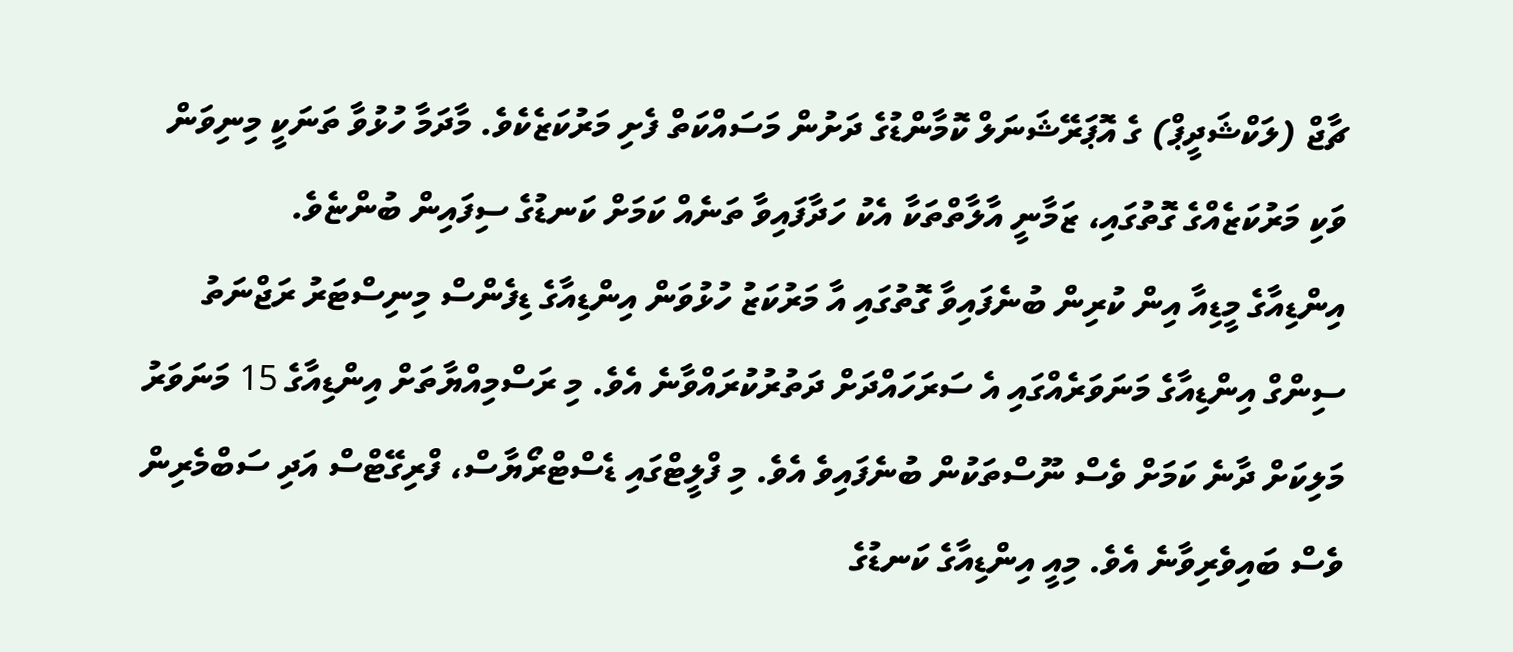ޗާޖް (ލަކްޝަދީޕް) ގެ އޮޕަރޭޝަނަލް ކޮމާންޑުގެ ދަށުން މަސައްކަތް ފެށި މަރުކަޒެކެވެ. މާދަމާ ހުޅުވާ ތަނަކީ މިނިވަން ވަކި މަރުކަޒެއްގެ ގޮތުގައި، ޒަމާނީ އާލާތްތަކާ އެކު ހަދާފައިވާ ތަނެއް ކަމަށް ކަނޑުގެ ސިފައިން ބުންޏެވެ.
އިންޑިއާގެ މީޑިއާ އިން ކުރިން ބުނެފައިވާ ގޮތުގައި އާ މަރުކަޒު ހުޅުވަން އިންޑިއާގެ ޑިފެންސް މިނިސްޓަރު ރަޖްނަތު ސިންގް އިންޑިއާގެ މަނަވަރެއްގައި އެ ސަރަހައްދަށް ދަތުރުކުރައްވާނެ އެވެ. މި ރަސްމިއްޔާތަށް އިންޑިއާގެ 15 މަނަވަރު މަލިކަށް ދާނެ ކަމަށް ވެސް ނޫސްތަކުން ބުނެފައިވެ އެވެ. މި ފްލީޓްގައި ޑެސްޓްރޯޔާސް، ފްރިގޭޓްސް އަދި ސަބްމެރިން ވެސް ބައިވެރިވާނެ އެވެ. މިއީ އިންޑިއާގެ ކަނޑުގެ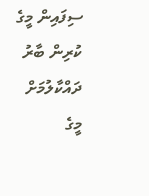ސިފައިން މީގެ ކުރިން ބާރު ދައްކާލުމަށް މީގެ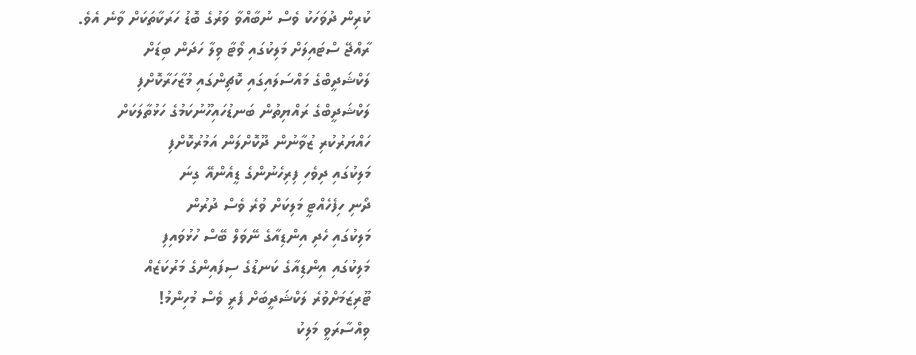ކުރިން ދުވަހަކު ވެސް ނުބާއްވާ ވަރުގެ ބޮޑު ހަރަކާތަކަށް ވާނެ އެވެ.
ރާއްޖޭ ސްޓައިލަށް މަލިކުގައި ވޯޓާ ވިލާ ހަދަން ބިޑަށް
ލަކްޝަދީބްގެ މައްސަލައިގައި ކޮޗިންގައި މުޒާހަރާކޮށްފި
ލަކްޝަދީބްގެ ރައްޔިތުން ބަނޑުހައިހޫނުކަމުގެ ހަޅުތާލަކަށް
ހައްޔަރުކުރި ޒުވާނުން ދޫކޮށްލަން އަމުރުކޮށްފި
މަލިކުގައި ދިވެހި ފިރިހެނުންގެ ޑީއެންއޭ ގިނަ
ދޯނި ހިފެހެއްޓީ މަލިކަށް ވުރެ ވެސް ދުރުން
މަލިކުގައި ހެދި އިންޑިއާގެ ނޭވަލް ބޭސް ހުޅުވައިފި
މަލިކުގައި އިންޑިއާގެ ކަނޑުގެ ސިފައިންގެ މަރުކަޒެއް
ޓޫރިޒަމަށްވުރެ ލަކްޝަދީބަށް ފެރީ ވެސް މުހިންމު!
ވިއްސާރަވީ މަލިކު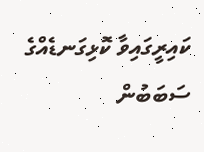ކައިރީގައިވާ ކޮޅިގަނޑެއްގެ ސަބަބުން